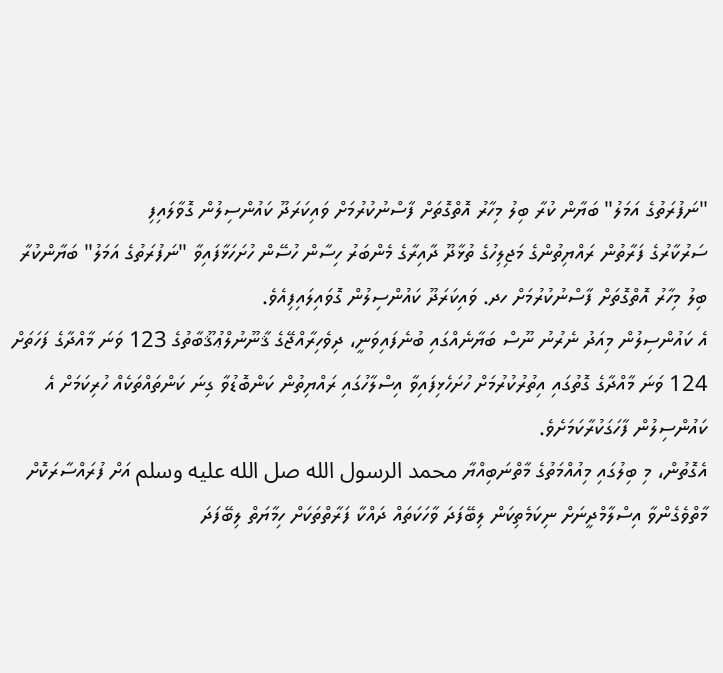"ނަފުރަތުގެ އަމަލު" ބަޔާން ކުރާ ބިލު މިހާރު އޮތްގޮތަށް ފާސްނުކުރުމަށް ވައިކަރަދޫ ކައުންސިލުން ގޮވާލައިފި
ސަރުކާރުގެ ފަރާތުން ރައްޔިތުންގެ މަޖިލިހުގެ ތުޅާދޫ ދާއިރާގެ މެންބަރު ހިސާން ހުސޭން ހުށަހަޅާފައިވާ "ނަފުރަތުގެ އަމަލު" ބަޔާންކުރާ ބިލު މިހާރު އޮތްގޮތަށް ފާސްނުކުރުމަށް ހދ. ވައިކަރަދޫ ކައުންސިލުން ގޮވައިލައިފިއެވެ.
އެ ކައުންސިލުން މިއަދު ނެރުނު ނޫސް ބަޔާނެއްގައި ބުނެފައިވަނީ، ދިވެހިރާއްޖޭގެ ޤާނޫނުލްޢުޤޫބާތުގެ 123 ވަނަ މާއްދާގެ ފަހަތަށް 124 ވަނަ މާއްދާގެ ގޮތުގައި އިތުރުކުރުމަށް ހުށަހެޅިފައިވާ އިސްލާހުގައި ރައްޔިތުން ކަންބޮޑުވާ ގިނަ ކަންތައްތަކެއް ހުރިކަމަށް އެ ކައުންސިލުން ފާހަގަކުރާކަމަށެވެ.
އެގޮތުން، މި ބިލުގައި މިއުއްމަތުގެ މާތްނަބިއްޔާ محمد الرسول الله صل الله عليه وسلم އަށް ފުރައްސާރަކޮށް މާތްވެގެންވާ އިސްލާމްދީނަށް ނިކަމެތިކަން ލިބޭފަދަ ވާހަކަތައް ދައްކާ ފަރާތްތަކަށް ހިމާޔަތް ލިބޭފަދަ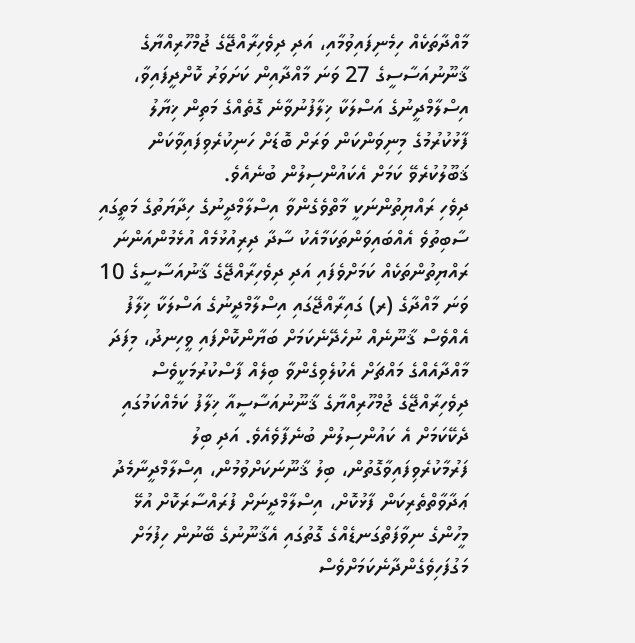މާއްދާތަކެއް ހިމެނިފައިވުމާއި، އަދި ދިވެހިރާއްޖޭގެ ޖުމްހޫރިއްޔާގެ ޤާނޫނުއަސާސީގެ 27 ވަނަ މާއްދާއިން ކަށަވަރު ކޮށްދީފައިވާ، އިސްލާމްދީނުގެ އަސްލަކާ ޚިލާފުނުވާނެ ގޮތެއްގެ މަތިން ޚިޔާލު ފާޅުކުރުމުގެ މިނިވަންކަން ވަރަށް ބޮޑަށް ހަނިކުރެވިފައިވާކަން ޤަބޫލުކުރެވޭ ކަމަށް އެކައުންސިލުން ބުނެއެވެ.
ދިވެހި ރައްޔިތުންނަކީ މާތްވެގެންވާ އިސްލާމްދީނުގެ ހިދާޔަތުގެ މަތީގައި ސާބިތުވެ އެއްބައިވަންތަކަމާއެކު ސާދާ ދިރިއުޅުމެއް އުޅެމުންއަންނަ ރައްޔިތުންތަކެއް ކަމަށްވެފައި އަދި ދިވެހިރާއްޖޭގެ ޤާނުއަސާސީގެ 10 ވަނަ މާއްދާގެ (ރ) ގައިރާއްޖޭގައި އިސްލާމްދީނުގެ އަސްލަކާ ޚިލާފު އެއްވެސް ޤާނޫނެއް ނުހެދޭނެކަމަށް ބަޔާންކޮށްފައި ވީހިނދު، މިފަދަ މާއްދާއެއްގެ މައްޗަށް އެކުލެވިގެންވާ ބިލެއް ފާސްކުރުމަކީވެސް ދިވެހިރާއްޖޭގެ ޖުމްހޫރިއްޔާގެ ޤާނޫނުއަސާސީއާ ޚިލާފު ކަމެއްކަމުގައި ދެކޭކަމަށް އެ ކައުންސިލުން ބުނެފާވެއެވެ. އަދި ބިލު ފަރުމާކުރެވިފައިވާގޮތުން، ބިލު ޤާނޫނަކަށްވުމުން، އިސްލާމްދީނާމެދު ޢަދާވާތްތެރިކަން ފާޅުކޮށް، އިސްލާމްދީނަށް ފުރައްސާރަކޮށް އުޅޭ މީހުންގެ ނިވާފަތްގަނޑެއްގެ ގޮތުގައި އެޤާނޫނުގެ ބޭނުން ހިފުމަށް މަގުފަހިވެގެންދާނެކަމަށްވެސް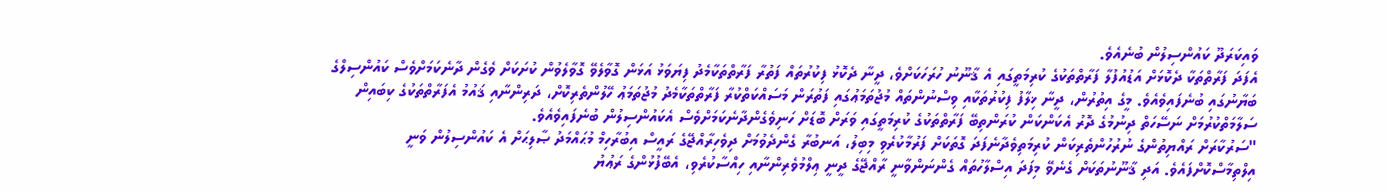ވައިކަރަދޫ ކައުންސިލުން ބުނެއެވެ.
އެފަދަ ފަރާތްތަކާ ދެކޮޅަށް އަޑުއުފުލާ ފަރާތްތަކުގެ ކުރިމަތީގައި އެ ޤާނޫނު ހުރަހަކަށްވެ، ދީނާ ދެކޮޅު ފިކުރުތައް ފަތުރާ ފަރާތްތަކާމެދު ފިޔަވަޅު އަޅަން ގޮވާލެވޭ ގޮވާލެވުން ކުށަކަށް ވެގެން ދާނެކަމަށްވެސް ކައުންސިލްގެ ބަޔާނުގައި ބުނެފައިވެއެވެ. މީގެ އިތުރުން، ދީނާ ޚިލާފު ފިކުރުތަކާއި ވިސްނުންތައް މުޖުތަމަޢުގައި ފަތުރަން މަސައްކަތްކުރާ ފަރާތްތަކާމެދު މުޖުތަމަޢު ހޭލުންތެރިކޮށް، ދަރިންނާއި ޤައުމު އެފަރާތްތަކުގެ ކިބައިން ސަލާމަތްކުރުމަށް ނަސޭހަތް ދިނުމުގެ ދޮރު އެކަންކަން ކުރަންތިބޭ ފަރާތްތަކުގެ ކުރިމަތީގައި ވަރަށް ބޮޑަށް ހަނިވެގެންދާނެކަމަށްވެސް އެކައުންސިލުން ބުނެފައިވެއެވެ.
"ސަރުކާރަށް ރައްޔިތުންގެ ނުރުހުންތެރިކަން ކުރިމަތިވެދާނެފަދަ ގޮތަކަށް ފަރުމާކުރެވި މިބިލު، އަނބުރާ ގެންދެވުމަށް ދިވެހިރާއްޖޭގެ ރައީސް އިބުރާހިމް މުޙައްމަދު ޞާލިޙަށް އެ ކައުންސިލުން ވަނީ އިލްތިމާސްކޮށްފައެވެ. އަދި ޤާނޫނުތަކަށް ގެނެވޭ މިފަދަ އިސްލާހުތައް ގެންނަންވާނީ ރާއްޖޭގެ ދީނީ ޢިލްމުވެރިންނާއި ހިއްސާކުރެވި، އެބޭފުޅުންގެ ރަޢުޔު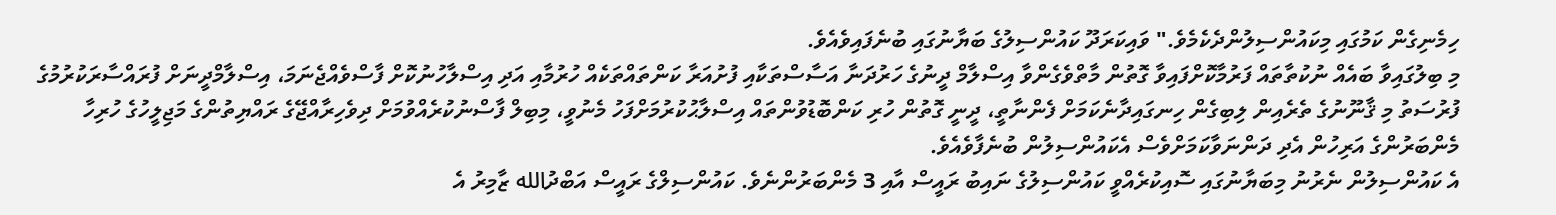ހިމެނިގެން ކަމުގައި މިކައުންސިލުންދެކެމެވެ." ވައިކަރަދޫ ކައުންސިލުގެ ބަޔާނުގައި ބުނެފައިވެއެވެ.
މި ބިލުގައިވާ ބައެއް ނުކުތާތައް ފަރުމާކޮށްފައިވާ ގޮތުން މާތްވެގެންވާ އިސްލާމް ދީނުގެ ހަރުދަނާ އަސާސްތަކާއި ފުށުއަރާ ކަންތައްތަކެއް ހުރުމާއި އަދި އިސްލާހުނުކޮށް ފާސްވެއްޖެނަމަ، އިސްލާމްދީނަށް ފުރައްސާރަކުރުމުގެ ފުރުސަތު މި ޤާނޫނުގެ ތެރެއިން ލިބިގެން ހިނގައިދާނެކަމަށް ފެންނާތީ، ދީނީ ގޮތުން ހުރި ކަންބޮޑުވުންތައް އިސްލާޙުކުރުމަށްފަހު މެނުވީ، މިބިލް ފާސްނުކުރެއްވުމަށް ދިވެހިރާއްޖޭގެ ރައްޔިތުންގެ މަޖިލީހުގެ ހުރިހާ މެންބަރުންގެ އަރިހުން އެދި ދަންނަވާކަމަށްވެސް އެކައުންސިލުން ބުނެފާވެއެވެ.
އެ ކައުންސިލުން ނެރުނު މިބަޔާނުގައި ސޮއިކުރެއްވީ ކައުންސިލުގެ ނައިބު ރައީސް އާއި 3 މެންބަރުންނެވެ. ކައުންސިލްގެ ރައީސް އަބްދުالله ޒާމިރު އެ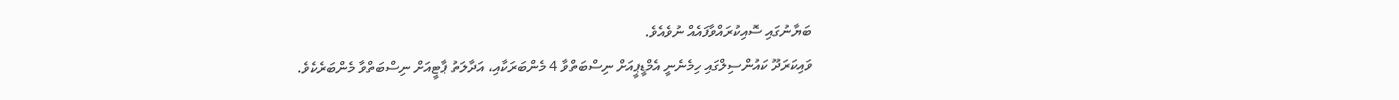ބަޔާނުގައި ސޮއިކުރައްވާފައެއް ނުވެއެވެ.
ވައިކަރަދޫ ކައުންސިލްގައި ހިމެނެނީ އެމްޑީޕީއަށް ނިސްބަތްވާ 4 މެންބަރަކާއި، އަދާލަތު ޕާޓީއަށް ނިސްބަތްވާ މެންބަރެކެވެ.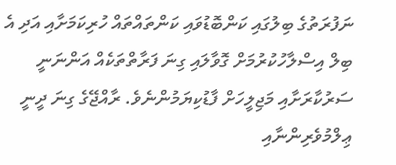ނަފުރަތުގެ ބިލުގައި ކަންބޮޑުވައި ކަންތައްތައް ހުރިކަމަށާއި އަދި އެ ބިލް އިސްލާހުކުރުމަށް ގޮވާލައި ގިނަ ފަރާތްތަކެއް އަންނަނީ ސަރުކާރަށާއި މަޖިލީހަށް ފާޑުކިޔަމުންނެވެ. ރާއްޖޭގެ ގިނަ ދީނީ ޢިލްމުވެރިންނާއި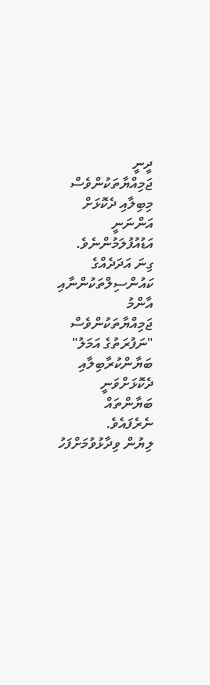ދީނީ ޖަމިއްޔާތަކުންވެސް މިބިލާއި ދެކޮޅަށް އަންނަނީ އަޑުއުފުލަމުންނެވެ. ގިނަ އަދަދެއްގެ ކައުންސިލްތަކުންނާއި އާންމު ޖަމިއްޔާތަކުންވެސް "ނަފުރަތުގެ އަމަލު" ބަޔާންކުރާބިލާއި ދެކޮޅަށްވަނީ ބަޔާންތައް ނެރެފައެވެ.
ލިޔުން ވިދާޅުވުމަށްފަހު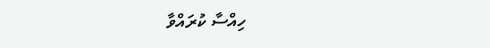ހިއްސާ ކުރައްވާ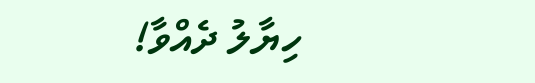ހިޔާލު ދެއްވާ!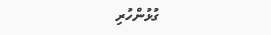ގުޅުންހުރި